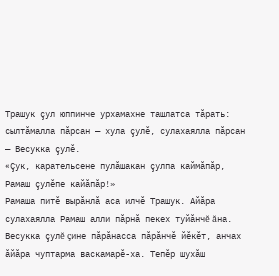Трашук çул юппинче урхамахне ташлатса тăрать: сылтăмалла пăрсан — хула çулĕ, сулахаялла пăрсан — Весукка çулĕ.
«Çук, карательсене пулăшакан çулпа каймăпăр, Рамаш çулĕпе кайăпăр!»
Рамаша питĕ вырăнлă аса илчĕ Трашук. Айăра сулахаялла Рамаш алли пăрнă пекех туйăнчĕ ăна.
Весукка çулĕ çине пăрăнасса пăрăнчĕ йĕкĕт, анчах ăйăра чуптарма васкамарĕ-ха. Тепĕр шухăш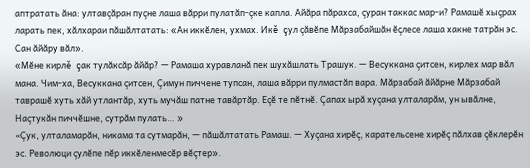аптратать ăна: ултавçăран пуçне лаша вăрри пулатăп-çке капла. Айăра пăрахса, çуран таккас мар-и? Рамашĕ хыçрах ларать пек, хăлхараи пăшăлтатать: «Ан иккĕлен, ухмах. Икĕ çул çăвĕпе Мăрзабайшăн ĕçлесе лаша хакне татрăн эс. Сан ăйăру вăл».
«Мĕне кирлĕ çак тулăксăр ăйăр? — Рамаша хуравланă пек шухăшлать Трашук. — Весуккана çитсен, кирлех мар вăл мана. Чим-ха, Весуккана çитсен, Çимун пиччене тупсан, лаша вăрри пулмастăп вара. Мăрзабай ăйăрне Мăрзабай таврашĕ хуть хăй утлантăр, хуть мучăш патне тавăртăр. Еçĕ те пĕтнĕ. Çапах ырă хуçана улталарăм, ун ывăлне, Наçтукăн пиччĕшне, сутрăм пулать… »
«Çук, улталамарăн, никама та сутмарăн, — пăшăлтатать Рамаш. — Хуçана хирĕç, карательсене хирĕç пăлхав çĕклерĕн эс. Революци çулĕпе пĕр иккĕленмесĕр вĕçтер».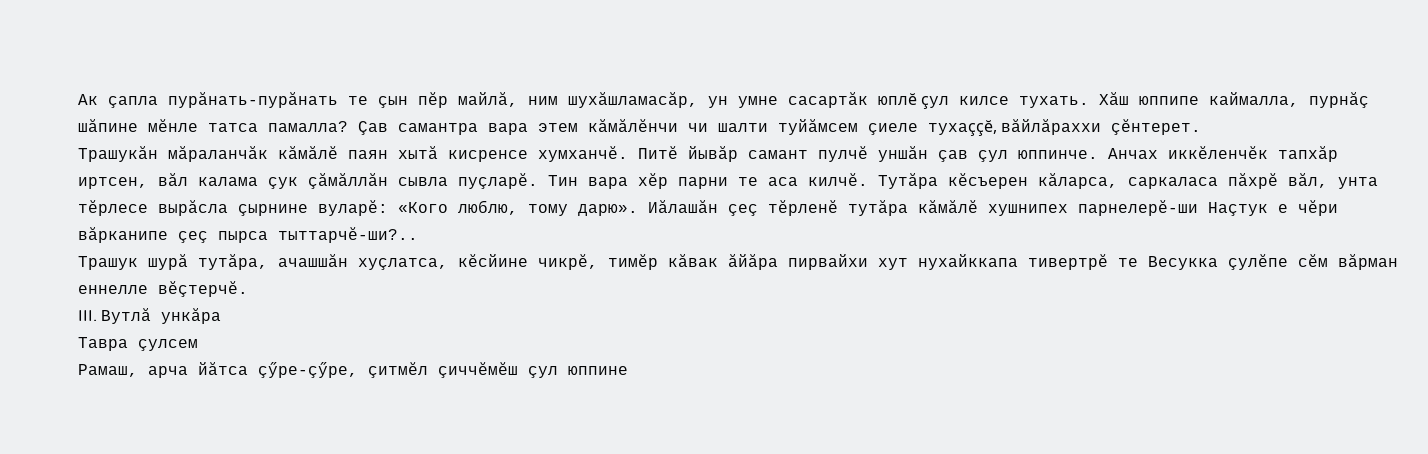Ак çапла пурăнать-пурăнать те çын пĕр майлă, ним шухăшламасăр, ун умне сасартăк юплĕ çул килсе тухать. Хăш юппипе каймалла, пурнăç шăпине мĕнле татса памалла? Çав самантра вара этем кăмăлĕнчи чи шалти туйăмсем çиеле тухаççĕ, вăйлăраххи çĕнтерет.
Трашукăн мăраланчăк кăмăлĕ паян хытă кисренсе хумханчĕ. Питĕ йывăр самант пулчĕ уншăн çав çул юппинче. Анчах иккĕленчĕк тапхăр иртсен, вăл калама çук çăмăллăн сывла пуçларĕ. Тин вара хĕр парни те аса килчĕ. Тутăра кĕсъерен кăларса, саркаласа пăхрĕ вăл, унта тĕрлесе вырăсла çырнине вуларĕ: «Кого люблю, тому дарю». Иăлашăн çеç тĕрленĕ тутăра кăмăлĕ хушнипех парнелерĕ-ши Наçтук е чĕри вăрканипе çеç пырса тыттарчĕ-ши?..
Трашук шурă тутăра, ачашшăн хуçлатса, кĕсйине чикрĕ, тимĕр кăвак ăйăра пирвайхи хут нухайккапа тивертрĕ те Весукка çулĕпе сĕм вăрман еннелле вĕçтерчĕ.
III. Вутлă ункăра
Тавра çулсем
Рамаш, арча йăтса çӳре-çӳре, çитмĕл çиччĕмĕш çул юппине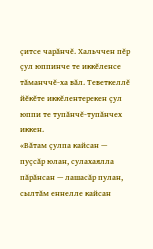çитсе чарăнчĕ. Хальччен пĕр çул юппинче те иккĕленсе тăманччĕ-ха вăл. Теветкеллĕ йĕкĕте иккĕлентерекен çул юппи те тупăнчĕ-тупăнчех иккен.
«Вăтам çулпа кайсан — пуçсăр юлан, сулахаялла пăрăнсан — лашасăр пулан, сылтăм еннелле кайсан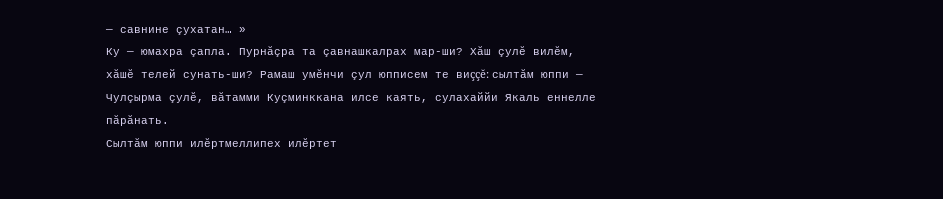— савнине çухатан… »
Ку — юмахра çапла. Пурнăçра та çавнашкалрах мар-ши? Хăш çулĕ вилĕм, хăшĕ телей сунать-ши? Рамаш умĕнчи çул юпписем те виççĕ: сылтăм юппи — Чулçырма çулĕ, вăтамми Куçминккана илсе каять, сулахаййи Якаль еннелле пăрăнать.
Сылтăм юппи илĕртмеллипех илĕртет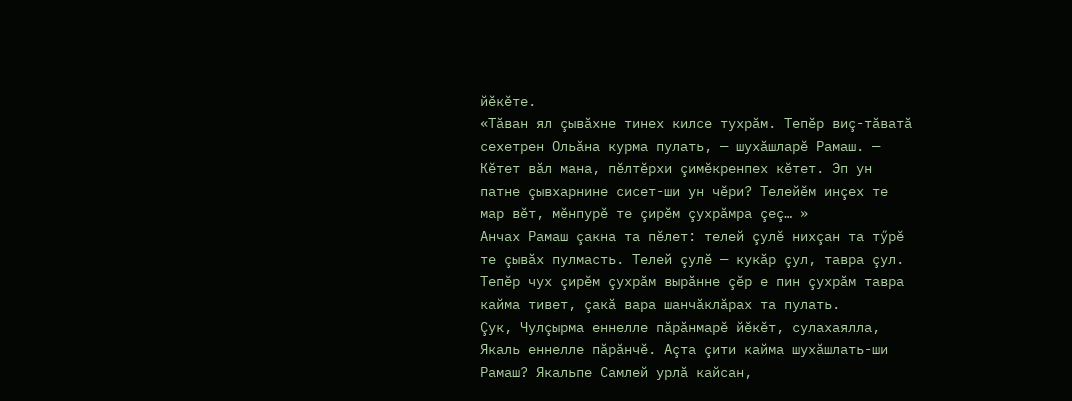йĕкĕте.
«Тăван ял çывăхне тинех килсе тухрăм. Тепĕр виç-тăватă сехетрен Ольăна курма пулать, — шухăшларĕ Рамаш. — Кĕтет вăл мана, пĕлтĕрхи çимĕкренпех кĕтет. Эп ун патне çывхарнине сисет-ши ун чĕри? Телейĕм инçех те мар вĕт, мĕнпурĕ те çирĕм çухрăмра çеç… »
Анчах Рамаш çакна та пĕлет: телей çулĕ нихçан та тӳрĕ те çывăх пулмасть. Телей çулĕ — кукăр çул, тавра çул. Тепĕр чух çирĕм çухрăм вырăнне çĕр е пин çухрăм тавра кайма тивет, çакă вара шанчăклăрах та пулать.
Çук, Чулçырма еннелле пăрăнмарĕ йĕкĕт, сулахаялла, Якаль еннелле пăрăнчĕ. Аçта çити кайма шухăшлать-ши Рамаш? Якальпе Самлей урлă кайсан,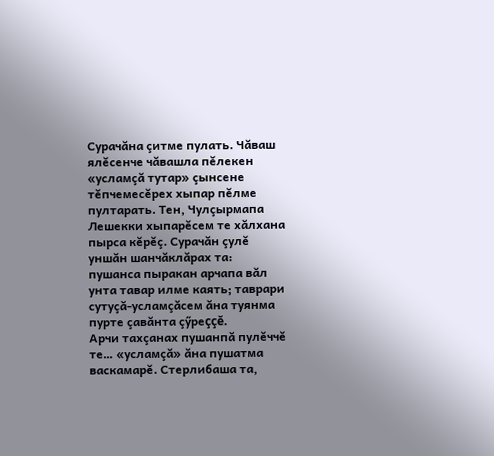Сурачăна çитме пулать. Чăваш ялĕсенче чăвашла пĕлекен «усламçă тутар» çынсене тĕпчемесĕрех хыпар пĕлме пултарать. Тен, Чулçырмапа Лешекки хыпарĕсем те хăлхана пырса кĕрĕç. Сурачăн çулĕ уншăн шанчăклăрах та: пушанса пыракан арчапа вăл унта тавар илме каять; таврари сутуçă-усламçăсем ăна туянма пурте çавăнта çӳреççĕ.
Арчи тахçанах пушанпă пулĕччĕ те… «усламçă» ăна пушатма васкамарĕ. Стерлибаша та,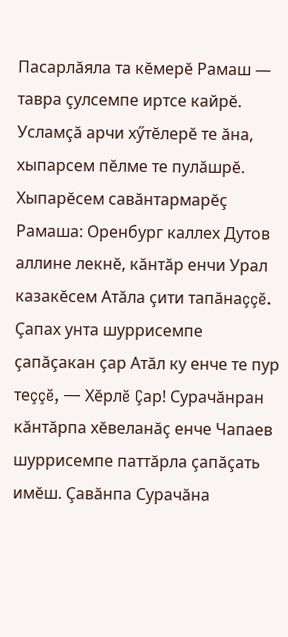Пасарлăяла та кĕмерĕ Рамаш — тавра çулсемпе иртсе кайрĕ. Усламçă арчи хӳтĕлерĕ те ăна, хыпарсем пĕлме те пулăшрĕ. Хыпарĕсем савăнтармарĕç Рамаша: Оренбург каллех Дутов аллине лекнĕ, кăнтăр енчи Урал казакĕсем Атăла çити тапăнаççĕ. Çапах унта шуррисемпе çапăçакан çар Атăл ку енче те пур теççĕ, — Хĕрлĕ Çар! Сурачăнран кăнтăрпа хĕвеланăç енче Чапаев шуррисемпе паттăрла çапăçать имĕш. Çавăнпа Сурачăна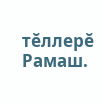тĕллерĕ Рамаш.